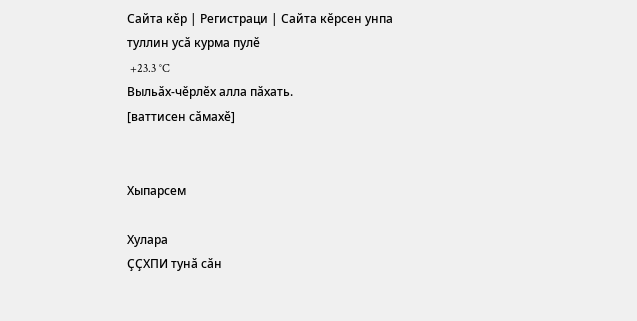Сайта кӗр | Регистраци | Сайта кӗрсен унпа туллин усӑ курма пулӗ
 +23.3 °C
Выльӑх-чӗрлӗх алла пӑхать.
[ваттисен сӑмахӗ]


Хыпарсем

Хулара
ҪҪХПИ тунӑ сӑн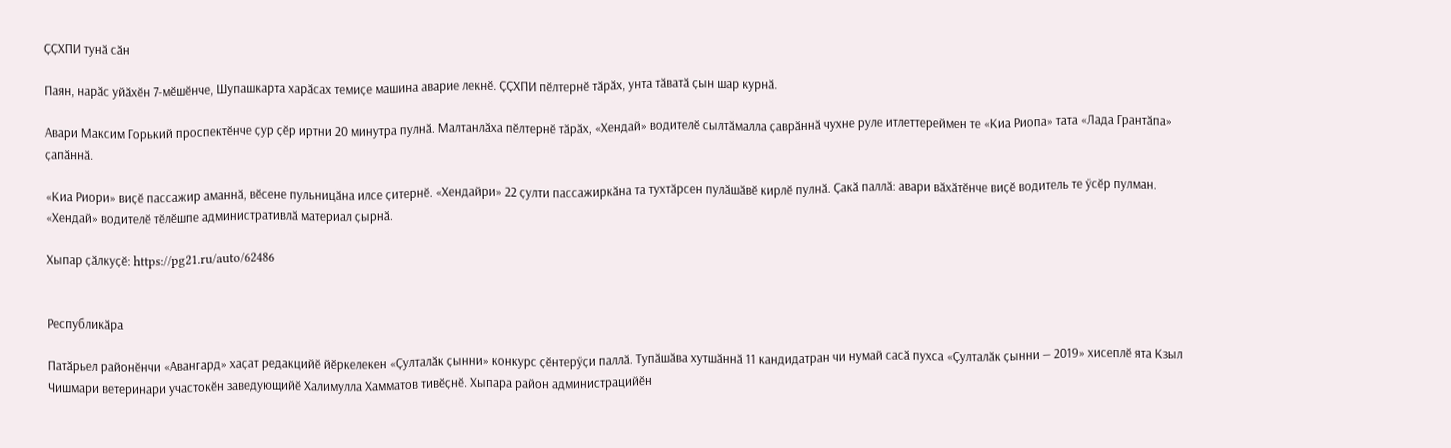ҪҪХПИ тунӑ сӑн

Паян, нарӑс уйӑхӗн 7-мӗшӗнче, Шупашкарта харӑсах темиҫе машина аварие лекнӗ. ҪҪХПИ пӗлтернӗ тӑрӑх, унта тӑватӑ ҫын шар курнӑ.

Авари Максим Горький проспектӗнче ҫур ҫӗр иртни 20 минутра пулнӑ. Малтанлӑха пӗлтернӗ тӑрӑх, «Хендай» водителӗ сылтӑмалла ҫаврӑннӑ чухне руле итлеттереймен те «Киа Риопа» тата «Лада Грантӑпа» ҫапӑннӑ.

«Киа Риори» виҫӗ пассажир аманнӑ, вӗсене пульницӑна илсе ҫитернӗ. «Хендайри» 22 ҫулти пассажиркӑна та тухтӑрсен пулӑшӑвӗ кирлӗ пулнӑ. Ҫакӑ паллӑ: авари вӑхӑтӗнче виҫӗ водитель те ӳсӗр пулман. «Хендай» водителӗ тӗлӗшпе административлӑ материал ҫырнӑ.

Хыпар ҫӑлкуҫӗ: https://pg21.ru/auto/62486


Республикӑра

Патӑрьел районӗнчи «Авангард» хаҫат редакцийӗ йӗркелекен «Ҫулталӑк ҫынни» конкурс ҫӗнтерӳҫи паллӑ. Тупӑшӑва хутшӑннӑ 11 кандидатран чи нумай сасӑ пухса «Ҫулталӑк ҫынни — 2019» хисеплӗ ята Кзыл Чишмари ветеринари участокӗн заведующийӗ Халимулла Хамматов тивӗҫнӗ. Хыпара район администрацийӗн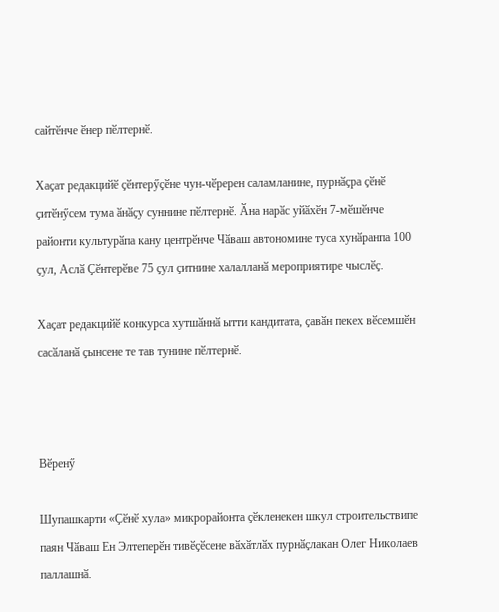сайтӗнче ӗнер пӗлтернӗ.

Хаҫат редакцийӗ ҫӗнтерӳҫӗне чун-чӗререн саламланине, пурнӑҫра ҫӗнӗ ҫитӗнӳсем тума ӑнӑҫу суннине пӗлтернӗ. Ӑна нарӑс уйӑхӗн 7-мӗшӗнче районти культурӑпа кану центрӗнче Чӑваш автономине туса хунӑранпа 100 ҫул, Аслӑ Ҫӗнтерӗве 75 ҫул ҫитнине халалланӑ мероприятире чыслӗҫ.

Хаҫат редакцийӗ конкурса хутшӑннӑ ытти кандитата, ҫавӑн пекех вӗсемшӗн сасӑланӑ ҫынсене те тав тунине пӗлтернӗ.



Вӗренӳ

Шупашкарти «Ҫӗнӗ хула» микрорайонта ҫӗкленекен шкул строительствипе паян Чӑваш Ен Элтеперӗн тивӗҫӗсене вӑхӑтлӑх пурнӑҫлакан Олег Николаев паллашнӑ.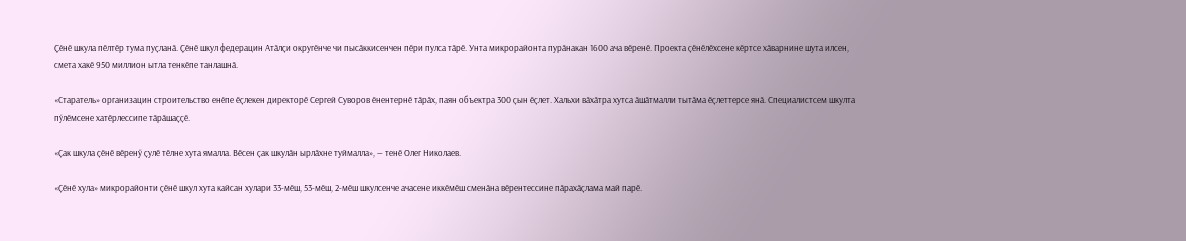Ҫӗнӗ шкула пӗлтӗр тума пуҫланӑ. Ҫӗнӗ шкул федерацин Атӑлҫи округӗнче чи пысӑккисенчен пӗри пулса тӑрӗ. Унта микрорайонта пурӑнакан 1600 ача вӗренӗ. Проекта ҫӗнӗлӗхсене кӗртсе хӑварнине шута илсен, смета хакӗ 950 миллион ытла тенкӗпе танлашнӑ.

«Старатель» организацин строительство енӗпе ӗҫлекен директорӗ Сергей Суворов ӗнентернӗ тӑрӑх, паян объектра 300 ҫын ӗҫлет. Хальхи вӑхӑтра хутса ӑшӑтмалли тытӑма ӗҫлеттерсе янӑ. Специалистсем шкулта пӳлӗмсене хатӗрлессипе тӑрӑшаҫҫӗ.

«Ҫак шкула ҫӗнӗ вӗренӳ ҫулӗ тӗлне хута ямалла. Вӗсен ҫак шкулӑн ырлӑхне туймалла», — тенӗ Олег Николаев.

«Ҫӗнӗ хула» микрорайонти ҫӗнӗ шкул хута кайсан хулари 33-мӗш, 53-мӗш, 2-мӗш шкулсенче ачасене иккӗмӗш сменӑна вӗрентессине пӑрахӑҫлама май парӗ.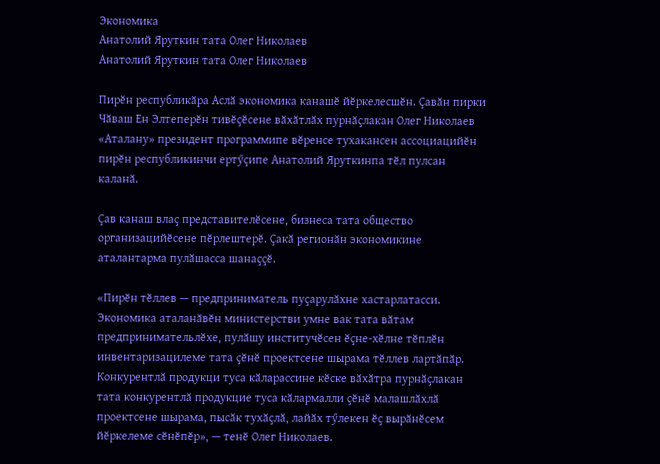Экономика
Анатолий Яруткин тата Олег Николаев
Анатолий Яруткин тата Олег Николаев

Пирӗн республикӑра Аслӑ экономика канашӗ йӗркелесшӗн. Ҫавӑн пирки Чӑваш Ен Элтеперӗн тивӗҫӗсене вӑхӑтлӑх пурнӑҫлакан Олег Николаев «Аталану» президент программипе вӗренсе тухакансен ассоциацийӗн пирӗн республикинчи ертӳҫипе Анатолий Яруткинпа тӗл пулсан каланӑ.

Ҫав канаш влаҫ представителӗсене, бизнеса тата общество организацийӗсене пӗрлештерӗ. Ҫакӑ регионӑн экономикине аталантарма пулӑшасса шанаҫҫӗ.

«Пирӗн тӗллев — предприниматель пуҫарулӑхне хастарлатасси. Экономика аталанӑвӗн министерстви умне вак тата вӑтам предпринимательлӗхе, пулӑшу институчӗсен ӗҫне-хӗлне тӗплӗн инвентаризацилеме тата ҫӗнӗ проектсене шырама тӗллев лартӑпӑр. Конкурентлӑ продукци туса кӑларассине кӗске вӑхӑтра пурнӑҫлакан тата конкурентлӑ продукцие туса кӑлармалли ҫӗнӗ малашлӑхлӑ проектсене шырама, пысӑк тухӑҫлӑ, лайӑх тӳлекен ӗҫ вырӑнӗсем йӗркелеме сӗнӗпӗр», — тенӗ Олег Николаев.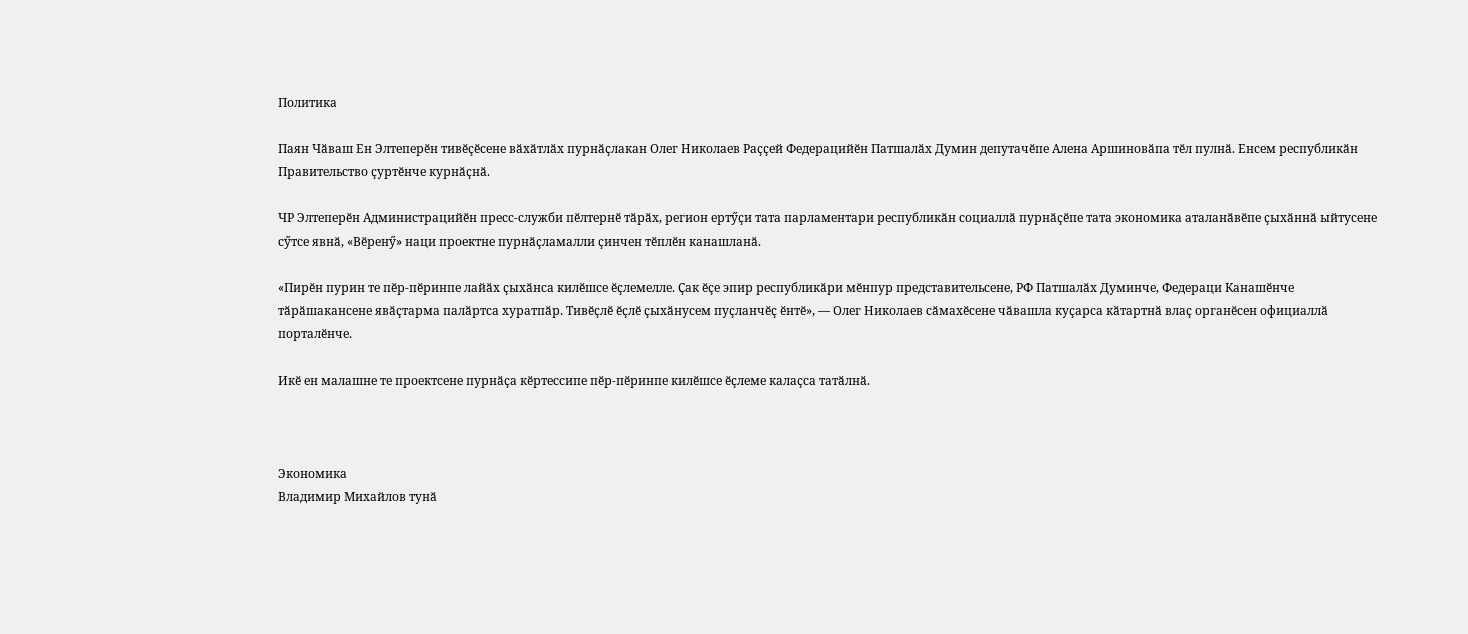Политика

Паян Чӑваш Ен Элтеперӗн тивӗҫӗсене вӑхӑтлӑх пурнӑҫлакан Олег Николаев Раҫҫей Федерацийӗн Патшалӑх Думин депутачӗпе Алена Аршиновӑпа тӗл пулнӑ. Енсем республикӑн Правительство ҫуртӗнче курнӑҫнӑ.

ЧР Элтеперӗн Администрацийӗн пресс-служби пӗлтернӗ тӑрӑх, регион ертӳҫи тата парламентари республикӑн социаллӑ пурнӑҫӗпе тата экономика аталанӑвӗпе ҫыхӑннӑ ыйтусене сӳтсе явнӑ, «Вӗренӳ» наци проектне пурнӑҫламалли ҫинчен тӗплӗн канашланӑ.

«Пирӗн пурин те пӗр-пӗринпе лайӑх ҫыхӑнса килӗшсе ӗҫлемелле. Ҫак ӗҫе эпир республикӑри мӗнпур представительсене, РФ Патшалӑх Думинче, Федераци Канашӗнче тӑрӑшакансене явӑҫтарма палӑртса хуратпӑр. Тивӗҫлӗ ӗҫлӗ ҫыхӑнусем пуҫланчӗҫ ӗнтӗ», — Олег Николаев сӑмахӗсене чӑвашла куҫарса кӑтартнӑ влаҫ органӗсен официаллӑ порталӗнче.

Икӗ ен малашне те проектсене пурнӑҫа кӗртессипе пӗр-пӗринпе килӗшсе ӗҫлеме калаҫса татӑлнӑ.



Экономика
Владимир Михайлов тунӑ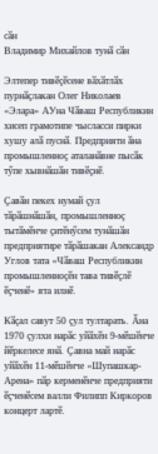сӑн
Владимир Михайлов тунӑ сӑн

Элтепер тивӗҫӗсене вӑхӑтлӑх пурнӑҫлакан Олег Николаев «Элара» АУна Чӑваш Республикин хисеп грамотипе чысласси пирки хушу алӑ пуснӑ. Предприяти ӑна промышленноҫ аталанӑвне пысӑк тӳпе хывнӑшӑн тивӗҫнӗ.

Ҫавӑн пекех нумай ҫул тӑрӑшнӑшӑн, промышленноҫ тытӑмӗнче ҫитӗнӳсем тунӑшӑн предприятире тӑрӑшакан Александр Углов тата «Чӑваш Республикин промышленноҫӗн тава тивӗҫлӗ ӗҫченӗ» ята илнӗ.

Кӑҫал савут 50 ҫул тултарать. Ӑна 1970 ҫулхи нарӑс уйӑхӗн 9-мӗшӗнче йӗркелесе янӑ. Ҫавна май нарӑс уйӑхӗн 11-мӗшӗнче «Шупашкар-Арена» пӑр керменӗнче предприяти ӗҫченӗсем валли Филипп Киркоров концерт лартӗ.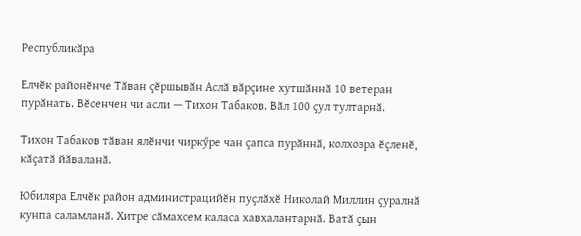Республикӑра

Елчӗк районӗнче Тӑван ҫӗршывӑн Аслӑ вӑрҫине хутшӑннӑ 10 ветеран пурӑнать. Вӗсенчен чи асли — Тихон Табаков. Вӑл 100 ҫул тултарнӑ.

Тихон Табаков тӑван ялӗнчи чиркӳре чан ҫапса пурӑннӑ, колхозра ӗҫленӗ, кӑҫатӑ йӑваланӑ.

Юбиляра Елчӗк район администрацийӗн пуҫлӑхӗ Николай Миллин ҫуралнӑ кунпа саламланӑ. Хитре сӑмахсем каласа хавхалантарнӑ. Ватӑ ҫын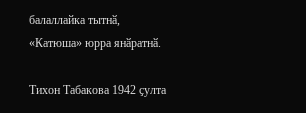балаллайка тытнӑ, «Катюша» юрра янӑратнӑ.

Тихон Табакова 1942 ҫулта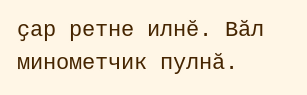ҫар ретне илнӗ. Вӑл минометчик пулнӑ.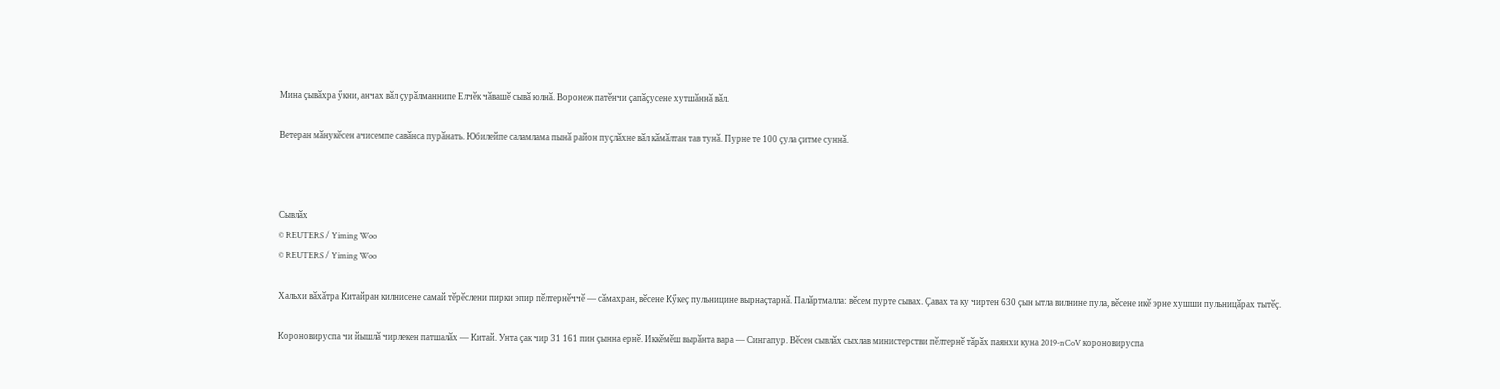Мина ҫывӑхра ӳкни, анчах вӑл ҫурӑлманнипе Елчӗк чӑвашӗ сывӑ юлнӑ. Воронеж патӗнчи ҫапӑҫусене хутшӑннӑ вӑл.

Ветеран мӑнукӗсен ачисемпе савӑнса пурӑнать. Юбилейпе саламлама пынӑ район пуҫлӑхне вӑл кӑмӑлтан тав тунӑ. Пурне те 100 ҫула ҫитме суннӑ.



Сывлӑх
© REUTERS / Yiming Woo
© REUTERS / Yiming Woo

Хальхи вӑхӑтра Китайран килнисене самай тӗрӗслени пирки эпир пӗлтернӗччӗ — сӑмахран, вӗсене Кӳкеҫ пульницине вырнаҫтарнӑ. Палӑртмалла: вӗсем пурте сывах. Ҫавах та ку чиртен 630 ҫын ытла вилнине пула, вӗсене икӗ эрне хушши пульницӑрах тытӗҫ.

Короновируспа чи йышлӑ чирлекен патшалӑх — Китай. Унта ҫак чир 31 161 пин ҫынна ернӗ. Иккӗмӗш вырӑнта вара — Сингапур. Вӗсен сывлӑх сыхлав министерстви пӗлтернӗ тӑрӑх паянхи куна 2019-nCoV короновируспа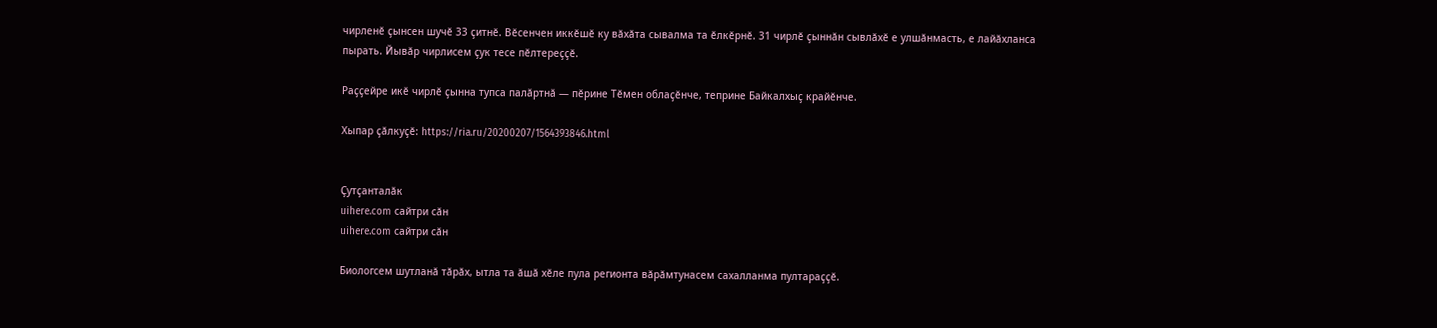чирленӗ ҫынсен шучӗ 33 ҫитнӗ. Вӗсенчен иккӗшӗ ку вӑхӑта сывалма та ӗлкӗрнӗ. 31 чирлӗ ҫыннӑн сывлӑхӗ е улшӑнмасть, е лайӑхланса пырать. Йывӑр чирлисем ҫук тесе пӗлтереҫҫӗ.

Раҫҫейре икӗ чирлӗ ҫынна тупса палӑртнӑ — пӗрине Тӗмен облаҫӗнче, теприне Байкалхыҫ крайӗнче.

Хыпар ҫӑлкуҫӗ: https://ria.ru/20200207/1564393846.html


Ҫутҫанталӑк
uihere.com сайтри сӑн
uihere.com сайтри сӑн

Биологсем шутланӑ тӑрӑх, ытла та ӑшӑ хӗле пула регионта вӑрӑмтунасем сахалланма пултараҫҫӗ.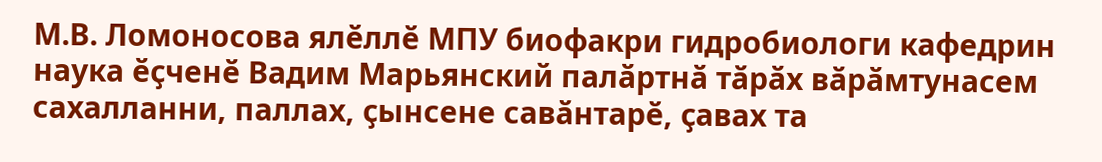М.В. Ломоносова ялӗллӗ МПУ биофакри гидробиологи кафедрин наука ӗҫченӗ Вадим Марьянский палӑртнӑ тӑрӑх вӑрӑмтунасем сахалланни, паллах, ҫынсене савӑнтарӗ, ҫавах та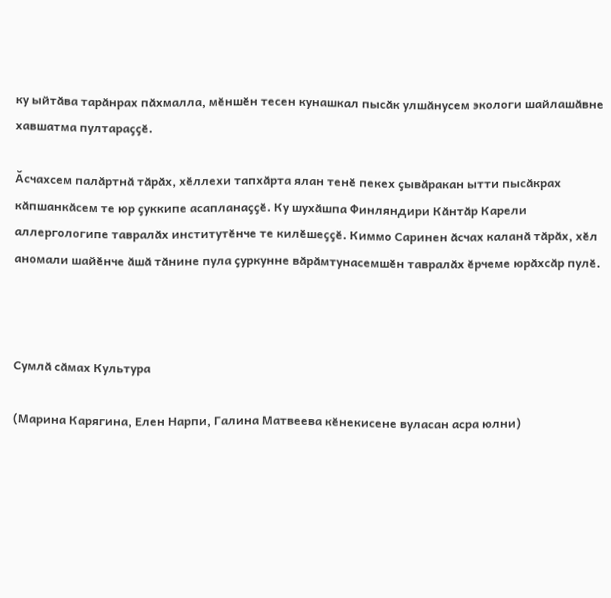ку ыйтӑва тарӑнрах пӑхмалла, мӗншӗн тесен кунашкал пысӑк улшӑнусем экологи шайлашӑвне хавшатма пултараҫҫӗ.

Ӑсчахсем палӑртнӑ тӑрӑх, хӗллехи тапхӑрта ялан тенӗ пекех ҫывӑракан ытти пысӑкрах кӑпшанкӑсем те юр ҫуккипе асапланаҫҫӗ. Ку шухӑшпа Финляндири Кӑнтӑр Карели аллергологипе тавралӑх институтӗнче те килӗшеҫҫӗ. Киммо Саринен ӑсчах каланӑ тӑрӑх, хӗл аномали шайӗнче ӑшӑ тӑнине пула ҫуркунне вӑрӑмтунасемшӗн тавралӑх ӗрчеме юрӑхсӑр пулӗ.



Сумлӑ сӑмах Культура

(Марина Карягина, Елен Нарпи, Галина Матвеева кӗнекисене вуласан асра юлни)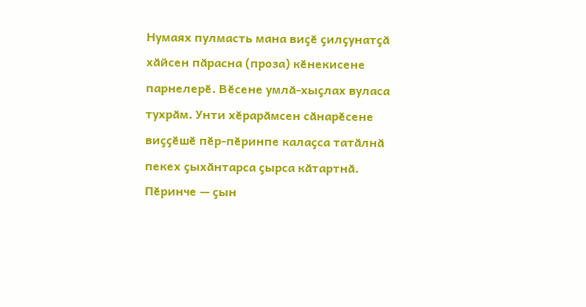Нумаях пулмасть мана виҫӗ ҫилҫунатҫӑ хӑйсен пӑрасна (проза) кӗнекисене парнелерӗ. Вӗсене умлӑ-хыҫлах вуласа тухрӑм. Унти хӗрарӑмсен сӑнарӗсене виҫҫӗшӗ пӗр-пӗринпе калаҫса татӑлнӑ пекех ҫыхӑнтарса ҫырса кӑтартнӑ. Пӗринче — ҫын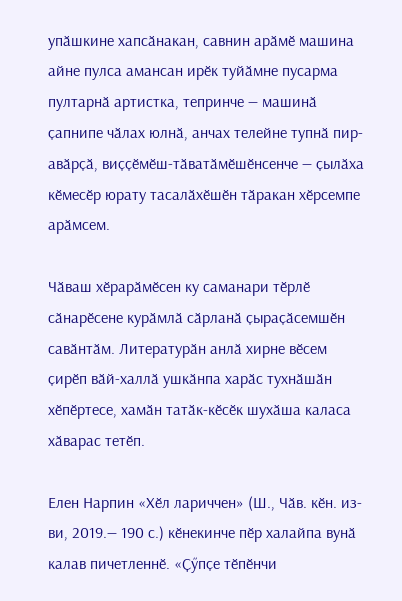упӑшкине хапсӑнакан, савнин арӑмӗ машина айне пулса амансан ирӗк туйӑмне пусарма пултарнӑ артистка, тепринче — машинӑ ҫапнипе чӑлах юлнӑ, анчах телейне тупнӑ пир-авӑрҫӑ, виҫҫӗмӗш-тӑватӑмӗшӗнсенче — ҫылӑха кӗмесӗр юрату тасалӑхӗшӗн тӑракан хӗрсемпе арӑмсем.

Чӑваш хӗрарӑмӗсен ку саманари тӗрлӗ сӑнарӗсене курӑмлӑ сӑрланӑ ҫыраҫӑсемшӗн савӑнтӑм. Литературӑн анлӑ хирне вӗсем ҫирӗп вӑй-халлӑ ушкӑнпа харӑс тухнӑшӑн хӗпӗртесе, хамӑн татӑк-кӗсӗк шухӑша каласа хӑварас тетӗп.

Елен Нарпин «Хӗл лариччен» (Ш., Чӑв. кӗн. из-ви, 2019.— 190 с.) кӗнекинче пӗр халайпа вунӑ калав пичетленнӗ. «Ҫӳпҫе тӗпӗнчи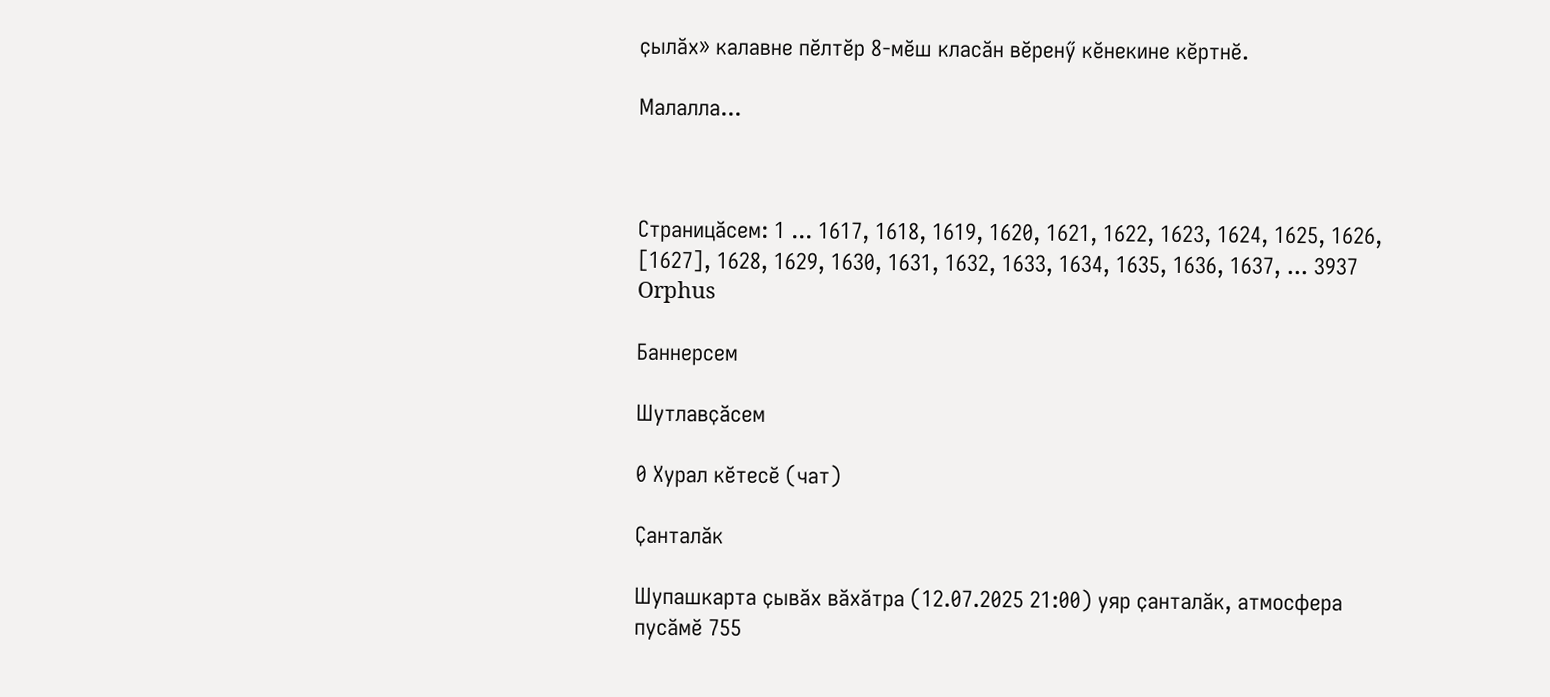ҫылӑх» калавне пӗлтӗр 8-мӗш класӑн вӗренӳ кӗнекине кӗртнӗ.

Малалла...



Страницӑсем: 1 ... 1617, 1618, 1619, 1620, 1621, 1622, 1623, 1624, 1625, 1626, [1627], 1628, 1629, 1630, 1631, 1632, 1633, 1634, 1635, 1636, 1637, ... 3937
Orphus

Баннерсем

Шутлавҫӑсем

0 Хурал кӗтесӗ (чат)

Ҫанталӑк

Шупашкарта ҫывӑх вӑхӑтра (12.07.2025 21:00) уяр ҫанталӑк, атмосфера пусӑмӗ 755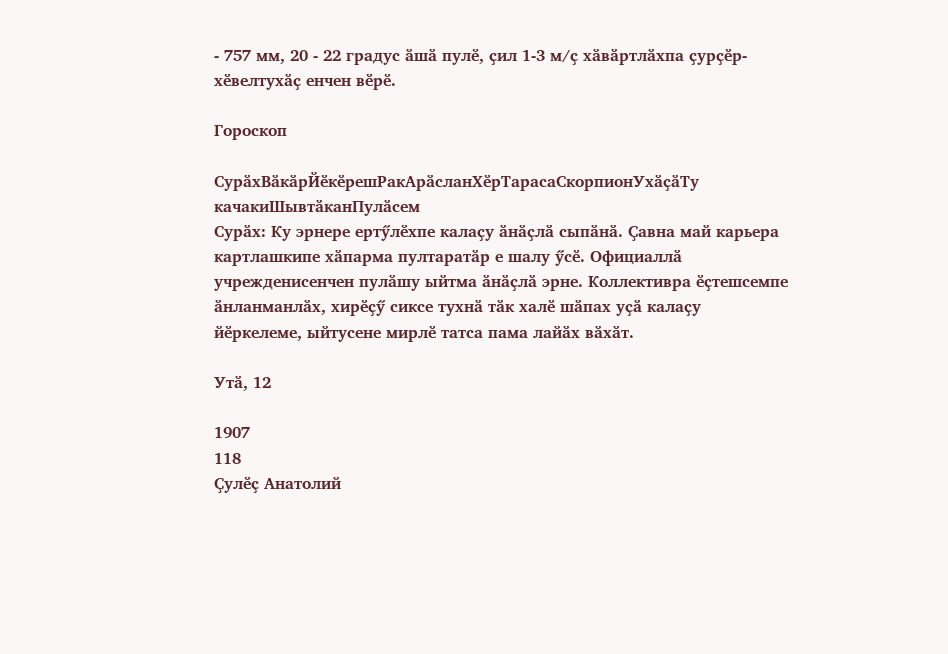- 757 мм, 20 - 22 градус ӑшӑ пулӗ, ҫил 1-3 м/ҫ хӑвӑртлӑхпа ҫурҫӗр-хӗвелтухӑҫ енчен вӗрӗ.

Гороскоп

СурӑхВӑкӑрЙӗкӗрешРакАрӑсланХӗрТарасаСкорпионУхӑҫӑТу качакиШывтӑканПулӑсем
Сурӑх: Ку эрнере ертӳлӗхпе калаҫу ӑнӑҫлӑ сыпӑнӑ. Ҫавна май карьера картлашкипе хӑпарма пултаратӑр е шалу ӳсӗ. Официаллӑ учрежденисенчен пулӑшу ыйтма ӑнӑҫлӑ эрне. Коллективра ӗҫтешсемпе ӑнланманлӑх, хирӗҫӳ сиксе тухнӑ тӑк халӗ шӑпах уҫӑ калаҫу йӗркелеме, ыйтусене мирлӗ татса пама лайӑх вӑхӑт.

Утӑ, 12

1907
118
Ҫулӗҫ Анатолий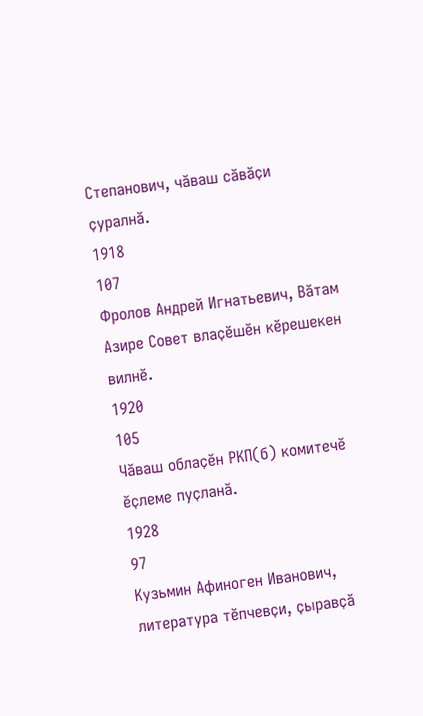Степанович, чӑваш сӑвӑҫи ҫуралнӑ.
1918
107
Фролов Андрей Игнатьевич, Вӑтам Азире Совет влаҫӗшӗн кӗрешекен вилнӗ.
1920
105
Чӑваш облаҫӗн РКП(б) комитечӗ ӗҫлеме пуҫланӑ.
1928
97
Кузьмин Афиноген Иванович, литература тӗпчевҫи, ҫыравҫӑ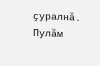ҫуралнӑ.
Пулӑм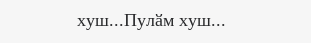хуш...Пулӑм хуш...